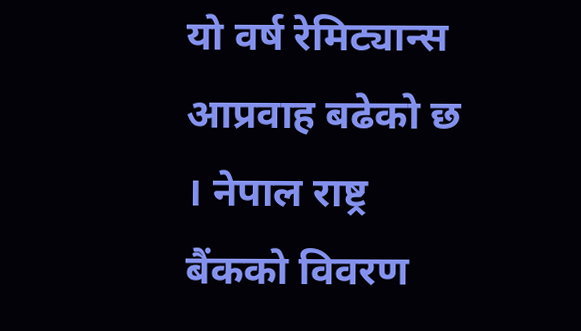यो वर्ष रेमिट्यान्स आप्रवाह बढेको छ । नेपाल राष्ट्र बैंकको विवरण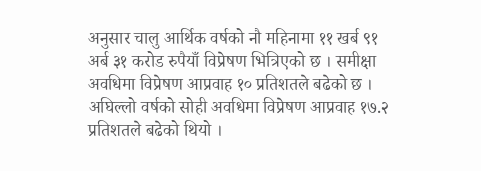अनुसार चालु आर्थिक वर्षको नौ महिनामा ११ खर्ब ९१ अर्ब ३१ करोड रुपैयाँ विप्रेषण भित्रिएको छ । समीक्षा अवधिमा विप्रेषण आप्रवाह १० प्रतिशतले बढेको छ । अघिल्लो वर्षको सोही अवधिमा विप्रेषण आप्रवाह १७.२ प्रतिशतले बढेको थियो ।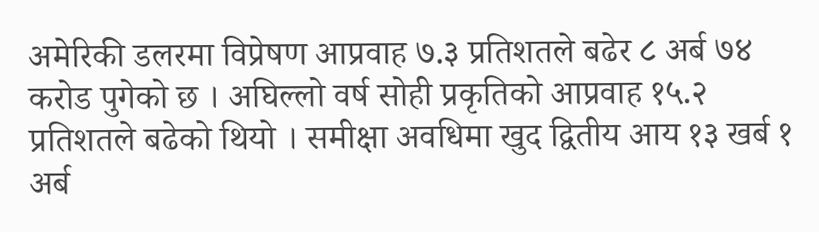अमेरिकी डलरमा विप्रेषण आप्रवाह ७.३ प्रतिशतले बढेर ८ अर्ब ७४ करोड पुगेको छ । अघिल्लो वर्ष सोही प्रकृतिको आप्रवाह १५.२ प्रतिशतले बढेको थियो । समीक्षा अवधिमा खुद द्वितीय आय १३ खर्ब १ अर्ब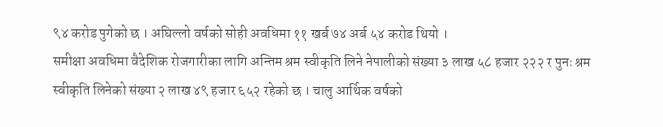९४ करोड पुगेको छ । अघिल्लो वर्षको सोही अवधिमा ११ खर्ब ७४ अर्ब ५४ करोड थियो ।
समीक्षा अवधिमा वैदेशिक रोजगारीका लागि अन्तिम श्रम स्वीकृति लिने नेपालीको संख्या ३ लाख ५८ हजार २२२ र पुनः श्रम स्वीकृति लिनेको संख्या २ लाख ४९ हजार ६५२ रहेको छ । चालु आर्थिक वर्षको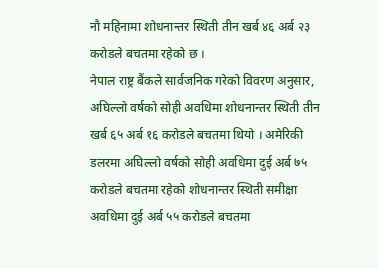नौ महिनामा शोधनान्तर स्थिती तीन खर्ब ४६ अर्ब २३ करोडले बचतमा रहेको छ ।
नेपाल राष्ट्र बैंकले सार्वजनिक गरेको विवरण अनुसार, अघिल्लो वर्षको सोही अवधिमा शोधनान्तर स्थिती तीन खर्ब ६५ अर्ब १६ करोडले बचतमा थियो । अमेरिकी डलरमा अघिल्लो वर्षको सोही अवधिमा दुई अर्ब ७५ करोडले बचतमा रहेको शोधनान्तर स्थिती समीक्षा अवधिमा दुई अर्ब ५५ करोडले बचतमा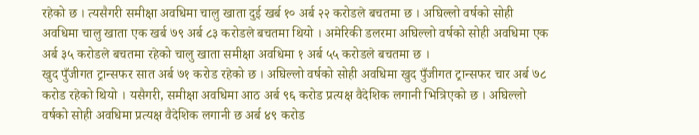रहेको छ । त्यसैगरी समीक्षा अवधिमा चालु खाता दुई खर्ब १० अर्ब २२ करोडले बचतमा छ । अघिल्लो वर्षको सोही अवधिमा चालु खाता एक खर्ब ७९ अर्ब ८३ करोडले बचतमा थियो । अमेरिकी डलरमा अघिल्लो वर्षको सोही अवधिमा एक अर्ब ३५ करोडले बचतमा रहेको चालु खाता समीक्षा अवधिमा १ अर्ब ५५ करोडले बचतमा छ ।
खुद पुँजीगत ट्रान्सफर सात अर्ब ७१ करोड रहेको छ । अघिल्लो वर्षको सोही अवधिमा खुद पुँजीगत ट्रान्सफर चार अर्ब ७८ करोड रहेको थियो । यसैगरी, समीक्षा अवधिमा आठ अर्ब ९६ करोड प्रत्यक्ष वैदेशिक लगानी भित्रिएको छ । अघिल्लो वर्षको सोही अवधिमा प्रत्यक्ष वैदेशिक लगानी छ अर्ब ४९ करोड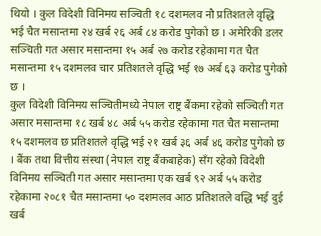थियो । कुल विदेशी विनिमय सञ्चिती १८ दशमलव नौ प्रतिशतले वृद्धि भई चैत मसान्तमा २४ खर्ब २६ अर्ब ८४ करोड पुगेको छ । अमेरिकी डलर सञ्चिती गत असार मसान्तमा १५ अर्ब २७ करोड रहेकामा गत चैत मसान्तमा १५ दशमलव चार प्रतिशतले वृद्धि भई १७ अर्ब ६३ करोड पुगेको छ ।
कुल विदेशी विनिमय सञ्चितीमध्ये नेपाल राष्ट्र बैंकमा रहेको सञ्चिती गत असार मसान्तमा १८ खर्ब ४८ अर्ब ५५ करोड रहेकामा गत चैत मसान्तमा १५ दशमलव छ प्रतिशतले वृद्धि भई २१ खर्ब ३६ अर्ब ४६ करोड पुगेको छ । बैंक तथा वित्तीय संस्था (नेपाल राष्ट्र बैंकबाहेक) सँग रहेको विदेशी विनिमय सञ्चिती गत असार मसान्तमा एक खर्ब ९२ अर्ब ५५ करोड रहेकामा २०८१ चैत मसान्तमा ५० दशमलव आठ प्रतिशतले वद्धि भई दुई खर्ब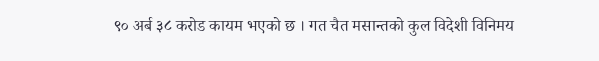९० अर्ब ३८ करोड कायम भएको छ । गत चैत मसान्तको कुल विदेशी विनिमय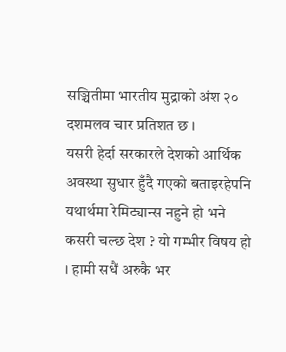सञ्चितीमा भारतीय मुद्राको अंश २० दशमलव चार प्रतिशत छ ।
यसरी हेर्दा सरकारले देशको आर्थिक अवस्था सुधार हुँदै गएको बताइरहेपनि यथार्थमा रेमिट्यान्स नहुने हो भने कसरी चल्छ देश ? यो गम्भीर विषय हो । हामी सधैं अरुकै भर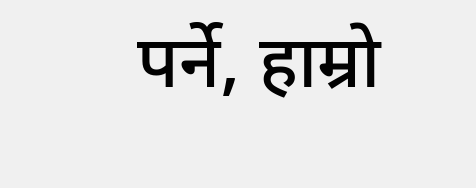पर्ने, हाम्रो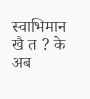स्वाभिमान खै त ? के अब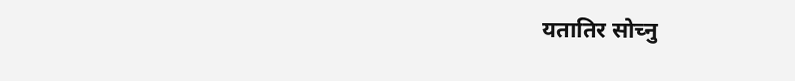यतातिर सोच्नु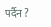पर्दैन ?